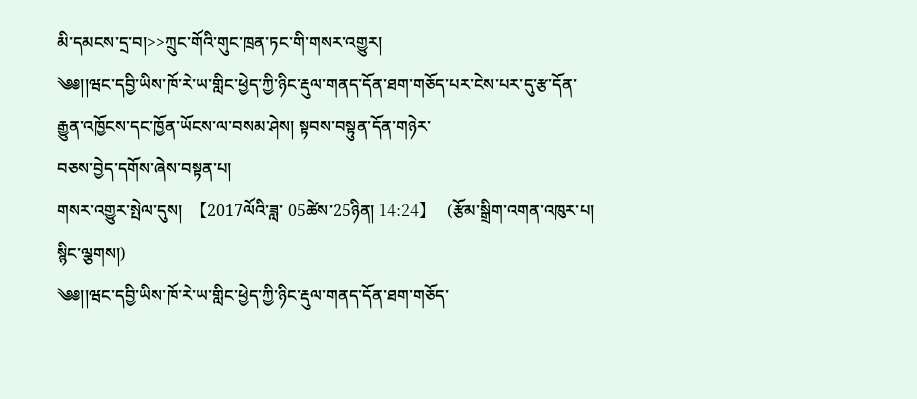མི་དམངས་དྲ་བ།>>ཀྲུང་གོའི་གུང་ཁྲན་ཏང་གི་གསར་འགྱུར།
༄༅།།ཝང་དབྱི་ཡིས་ཁོ་རེ་ཡ་གླིང་ཕྱེད་ཀྱི་ཉིང་རྡུལ་གནད་དོན་ཐག་གཅོད་པར་ངེས་པར་དུ་རྩ་དོན་
རྒྱུན་འཁྱོངས་དང་ཁྱོན་ཡོངས་ལ་བསམ་ཤེས། སྟབས་བསྟུན་དོན་གཉེར་
བཅས་བྱེད་དགོས་ཞེས་བསྟན་པ།
གསར་འགྱུར་སྤེལ་དུས།  【2017ལོའི་ཟླ་ 05ཚེས་25ཉིན། 14:24】   (རྩོམ་སྒྲིག་འགན་འཁུར་པ། སྙིང་ལྕགས།)
༄༅།།ཝང་དབྱི་ཡིས་ཁོ་རེ་ཡ་གླིང་ཕྱེད་ཀྱི་ཉིང་རྡུལ་གནད་དོན་ཐག་གཅོད་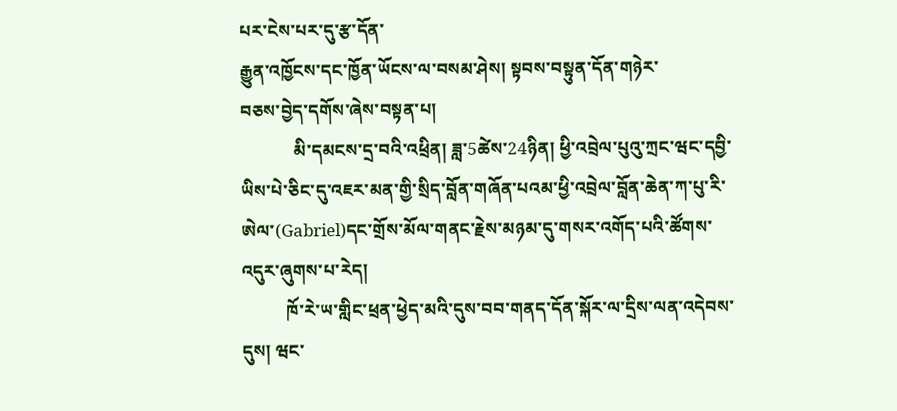པར་ངེས་པར་དུ་རྩ་དོན་
རྒྱུན་འཁྱོངས་དང་ཁྱོན་ཡོངས་ལ་བསམ་ཤེས། སྟབས་བསྟུན་དོན་གཉེར་
བཅས་བྱེད་དགོས་ཞེས་བསྟན་པ།
            མི་དམངས་དྲ་བའི་འཕྲིན། ཟླ་5ཚེས་24ཉིན། ཕྱི་འབྲེལ་པུའུ་ཀྲང་ཝང་དབྱི་ཡིས་པེ་ཅིང་དུ་འཇར་མན་གྱི་སྲིད་བློན་གཞོན་པའམ་ཕྱི་འབྲེལ་བློན་ཆེན་ཀ་པུ་རི་ཨེལ་(Gabriel)དང་གྲོས་མོལ་གནང་རྗེས་མཉམ་དུ་གསར་འགོད་པའི་ཚོགས་འདུར་ཞུགས་པ་རེད།
          ཁོ་རེ་ཡ་གླིང་ཕྲན་ཕྱེད་མའི་དུས་བབ་གནད་དོན་སྐོར་ལ་དྲིས་ལན་འདེབས་དུས། ཝང་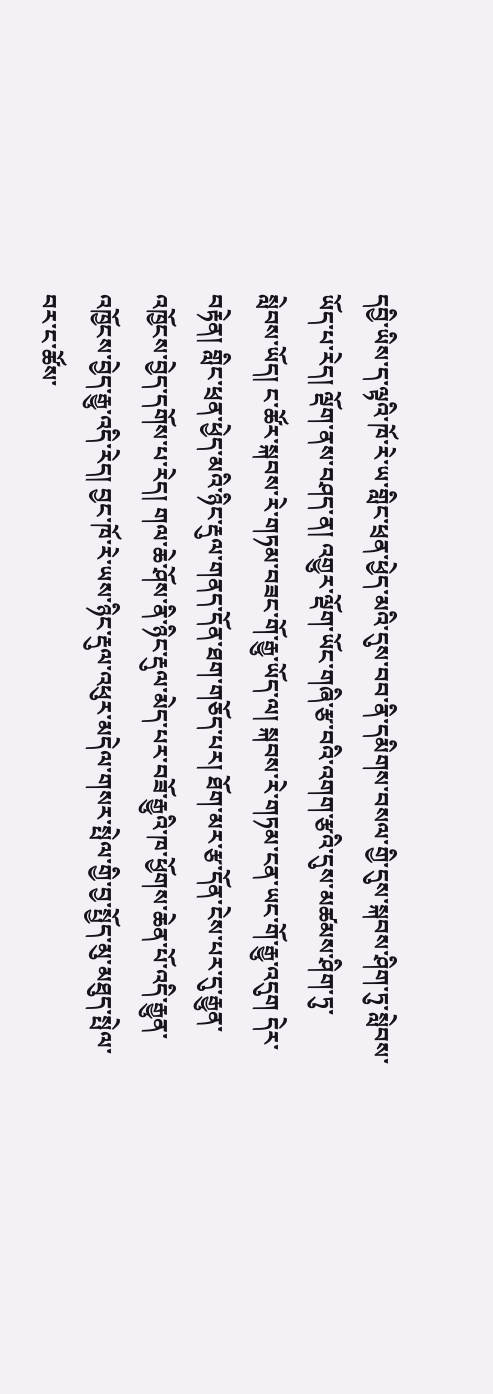དབྱི་ཡིས་ད་ལྟའི་ཁོ་རེ་ཡ་གླིང་ཕྲན་ཕྱེད་མའི་དུས་བབ་ནི་དམིགས་བསལ་གྱི་དུས་སྐབས་ཤིག་ཏུ་སླེབས་ཡོད་པ་རེད། ལྡོག་ནས་བཤད་ན། འགྱུར་ལྡོག་ཡོང་གཞི་རྩ་བའི་འགག་རྩའི་དུས་མཚམས་ཤིག་ཏུ་སླེབས་ཡོད། ང་ཚོར་སྐབས་རེ་གཏམ་བཟང་གོ་རྒྱུ་ཡོད་ལ། སྐབས་རེ་གཏམ་ངན་ཡང་གོ་རྒྱུ་འདུག དེར་བརྟེན། གླིང་ཕྲན་ཕྱེད་མའི་ཉིང་རྡུལ་གནད་དོན་ཐག་གཅོད་པར། ཐོག་མར་རྩ་དོན་ངེས་པར་དུ་རྒྱུན་འཁྱོངས་བྱེད་དགོས་པ་རེད། གལ་ཆེ་ཤོས་ནི་ཉིང་རྡུལ་མེད་པར་བཟོ་རྒྱུའི་ཁ་ཕྱོགས་ཆེན་པོ་འདི་རྒྱུན་འཁྱོངས་བྱེད་རྒྱུ་འདི་རེད། བྱང་ཁོ་རེ་ཡས་ཉིང་རྡུལ་འཕུར་མདེལ་གསར་སྤེལ་གྱི་བྱ་སྤྱོད་མུ་མཐུད་སྤེལ་བར་ང་ཚོས་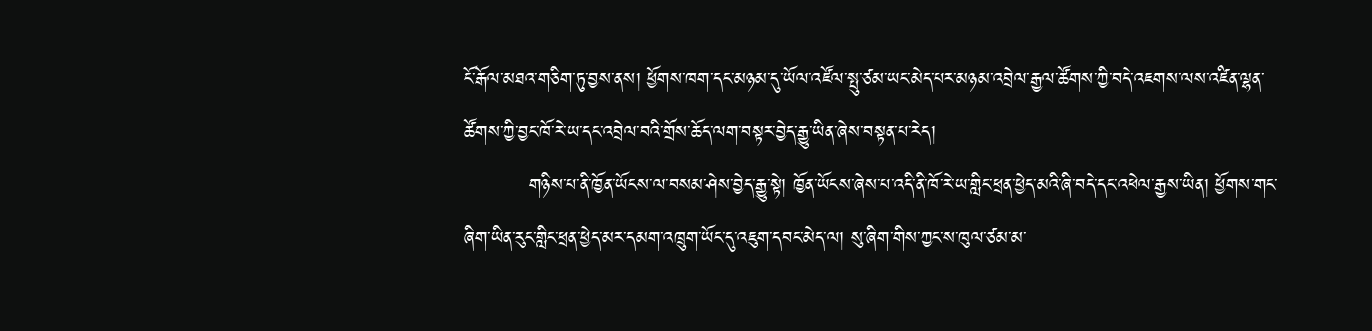ངོ་རྒོལ་མཐའ་གཅིག་ཏུ་བྱས་ནས། ཕྱོགས་ཁག་དང་མཉམ་དུ་ཡོལ་འཛོལ་སྤུ་ཙམ་ཡང་མེད་པར་མཉམ་འབྲེལ་རྒྱལ་ཚོགས་ཀྱི་བདེ་འཇགས་ལས་འཛིན་ལྷན་ཚོགས་ཀྱི་བྱང་ཁོ་རེ་ཡ་དང་འབྲེལ་བའི་གྲོས་ཆོད་ལག་བསྟར་བྱེད་རྒྱུ་ཡིན་ཞེས་བསྟན་པ་རེད།
          གཉིས་པ་ནི་ཁྱོན་ཡོངས་ལ་བསམ་ཤེས་བྱེད་རྒྱུ་སྟེ། ཁྱོན་ཡོངས་ཞེས་པ་འདི་ནི་ཁོ་རེ་ཡ་གླིང་ཕྲན་ཕྱེད་མའི་ཞི་བདེ་དང་འཕེལ་རྒྱས་ཡིན། ཕྱོགས་གང་ཞིག་ཡིན་རུང་གླིང་ཕྲན་ཕྱེད་མར་དམག་འཁྲུག་ཡོང་དུ་འཇུག་དབང་མེད་ལ། སུ་ཞིག་གིས་ཀྱང་ས་ཁུལ་ཙམ་མ་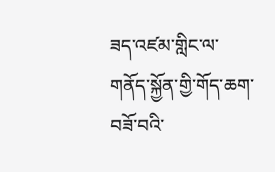ཟད་འཛམ་གླིང་ལ་གནོད་སྐྱོན་གྱི་གོད་ཆག་བཟོ་བའི་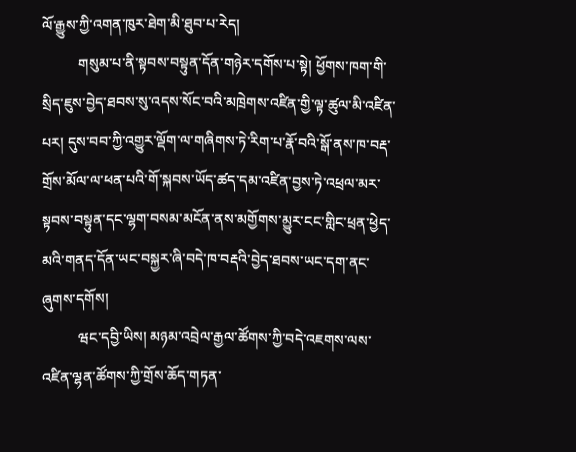ལོ་རྒྱུས་ཀྱི་འགན་ཁུར་ཐེག་མི་ཐུབ་པ་རེད།
          གསུམ་པ་ནི་སྟབས་བསྟུན་དོན་གཉེར་དགོས་པ་སྟེ། ཕྱོགས་ཁག་གི་སྲིད་ཇུས་བྱེད་ཐབས་སུ་འདས་སོང་བའི་མཁྲེགས་འཛིན་གྱི་ལྟ་ཚུལ་མི་འཛིན་པར། དུས་བབ་ཀྱི་འགྱུར་ལྡོག་ལ་གཞིགས་ཏེ་རིག་པ་རྣོ་བའི་སྒོ་ནས་ཁ་བརྡ་གྲོས་མོལ་ལ་ཕན་པའི་གོ་སྐབས་ཡོད་ཚད་དམ་འཛིན་བྱས་ཏེ་འཕྲལ་མར་སྟབས་བསྟུན་དང་ལྷག་བསམ་མངོན་ནས་མགྱོགས་མྱུར་ངང་གླིང་ཕྲན་ཕྱེད་མའི་གནད་དོན་ཡང་བསྐྱར་ཞི་བདེ་ཁ་བརྡའི་བྱེད་ཐབས་ཡང་དག་ནང་ཞུགས་དགོས།
          ཝང་དབྱི་ཡིས། མཉམ་འབྲེལ་རྒྱལ་ཚོགས་ཀྱི་བདེ་འཇགས་ལས་འཛིན་ལྷན་ཚོགས་ཀྱི་གྲོས་ཆོད་གཏན་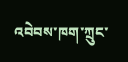འབེབས་ཁག་ཀྲུང་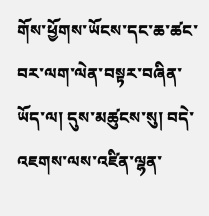གོས་ཕྱོགས་ཡོངས་དང་ཆ་ཚང་བར་ལག་ལེན་བསྟར་བཞིན་ཡོད་ལ། དུས་མཚུངས་སུ། བདེ་འཇགས་ལས་འཛིན་ལྷན་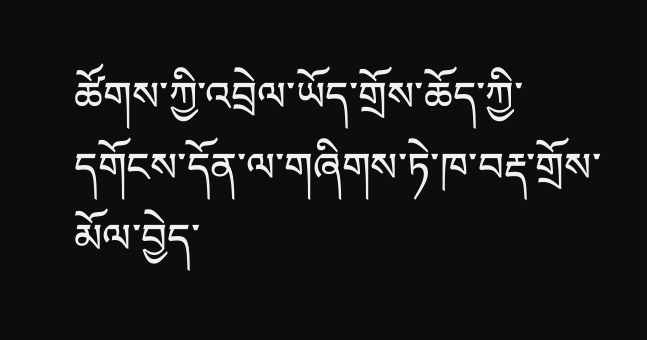ཚོགས་ཀྱི་འབྲེལ་ཡོད་གྲོས་ཆོད་ཀྱི་དགོངས་དོན་ལ་གཞིགས་ཏེ་ཁ་བརྡ་གྲོས་མོལ་བྱེད་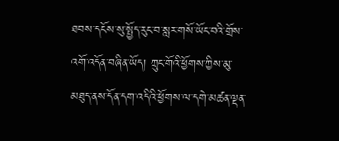ཐབས་དངོས་སུ་སྤྱོད་རུང་བ་སླར་གསོ་ཡོང་བའི་གྲོས་འགོ་འདོན་བཞིན་ཡོད། ཀྲུང་གོའི་ཕྱོགས་ཀྱིས་མུ་མཐུད་ནས་དོན་དག་འདིའི་ཕྱོགས་ལ་དགེ་མཚན་ལྡན་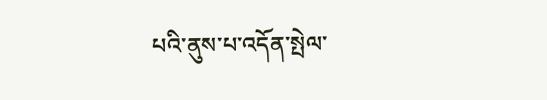པའི་ནུས་པ་འདོན་སྤེལ་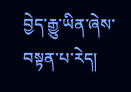བྱེད་རྒྱུ་ཡིན་ཞེས་བསྟན་པ་རེད།